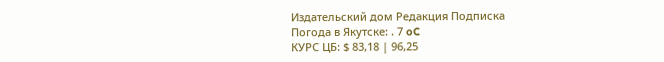Издательский дом Редакция Подписка
Погода в Якутске: . 7 oC
КУРС ЦБ: $ 83,18 | 96,25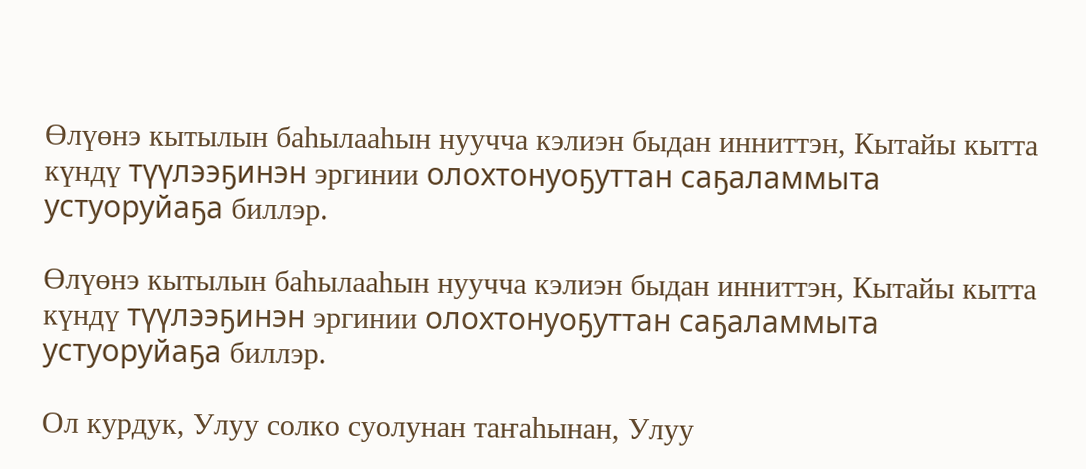Өлүөнэ кытылын баһылааһын нуучча кэлиэн быдан инниттэн, Кытайы кытта күндү түүлээҕинэн эргинии олохтонуоҕуттан саҕаламмыта устуоруйаҕа биллэр.

Өлүөнэ кытылын баһылааһын нуучча кэлиэн быдан инниттэн, Кытайы кытта күндү түүлээҕинэн эргинии олохтонуоҕуттан саҕаламмыта устуоруйаҕа биллэр.

Ол курдук, Улуу солко суолунан таҥаһынан, Улуу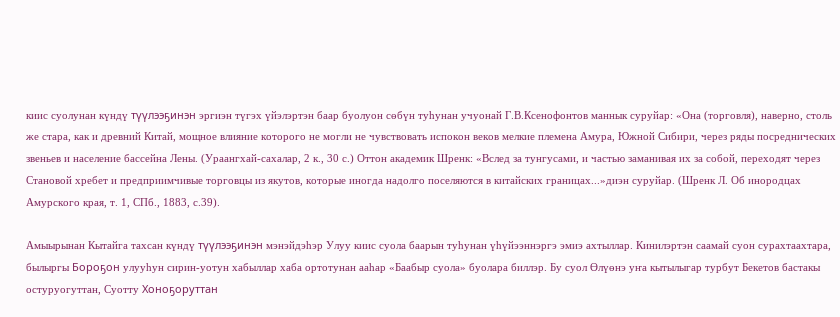киис суолунан күндү түүлээҕинэн эргиэн түгэх үйэлэртэн баар буолуон сөбүн туһунан учуонай Г.В.Ксенофонтов маннык суруйар: «Она (торговля), наверно, столь же стара, как и древний Китай, мощное влияние которого не могли не чувствовать испокон веков мелкие племена Амура, Южной Сибири, через ряды посреднических звеньев и население бассейна Лены. (Ураангхай-сахалар, 2 к., 30 с.) Оттон академик Шренк: «Вслед за тунгусами, и частью заманивая их за собой, переходят через Становой хребет и предприимчивые торговцы из якутов, которые иногда надолго поселяются в китайских границах...»диэн суруйар. (Шренк Л. Об инородцах Амурского края, т. 1, СПб., 1883, с.39).

Амыырынан Кытайга тахсан күндү түүлээҕинэн мэнэйдэһэр Улуу киис суола баарын туһунан үһүйээннэргэ эмиэ ахтыллар. Кинилэртэн саамай суон сурахтаахтара, былыргы Бороҕон улууһун сирин-уотун хабыллар хаба ортотунан ааһар «Баабыр суола» буолара биллэр. Бу суол Өлүөнэ уҥа кытылыгар турбут Бекетов бастакы остуруогуттан, Суотту Хоноҕоруттан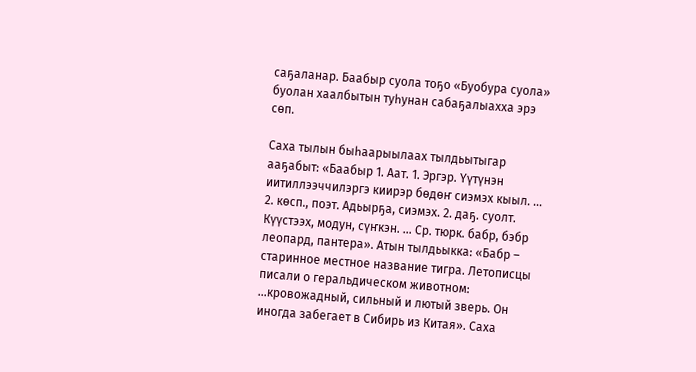саҕаланар. Баабыр суола тоҕо «Буобура суола» буолан хаалбытын туһунан сабаҕалыахха эрэ сөп.

Саха тылын быһаарыылаах тылдьытыгар ааҕабыт: «Баабыр 1. Аат. 1. Эргэр. Үүтүнэн иитиллээччилэргэ киирэр бөдөҥ сиэмэх кыыл. ... 2. көсп., поэт. Адьырҕа, сиэмэх. 2. даҕ. суолт. Күүстээх, модун, сүҥкэн. ... Ср. тюрк. бабр, бэбр леопард, пантера». Атын тылдьыкка: «Бабр – старинное местное название тигра. Летописцы писали о геральдическом животном: ...кровожадный, сильный и лютый зверь. Он иногда забегает в Сибирь из Китая». Саха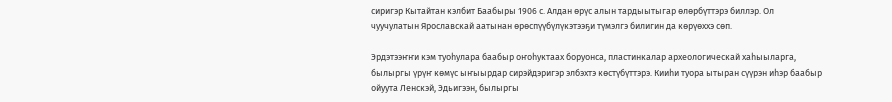сиригэр Кытайтан кэлбит Баабыры 1906 с. Алдан өрүс алын тардыытыгар өлөрбүттэрэ биллэр. Ол чуучулатын Ярославскай аатынан өрөспүүбүлүкэтээҕи түмэлгэ билигин да көрүөххэ сөп.

Эрдэтээҥҥи кэм туоһулара баабыр оҥоһуктаах боруонса, пластинкалар археологическай хаһыыларга, былыргы үрүҥ көмүс ыҥыырдар сирэйдэригэр элбэхтэ көстүбүттэрэ. Кииһи туора ытыран сүүрэн иһэр баабыр ойуута Ленскэй, Эдьигээн, былыргы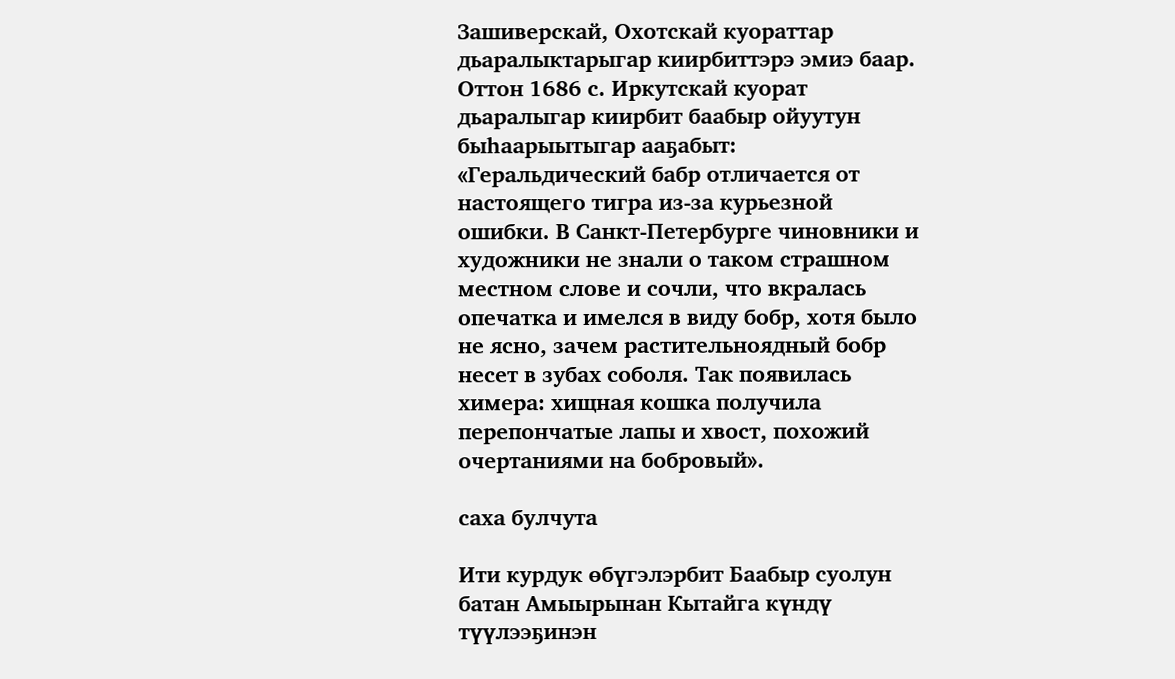Зашиверскай, Охотскай куораттар дьаралыктарыгар киирбиттэрэ эмиэ баар. Оттон 1686 с. Иркутскай куорат дьаралыгар киирбит баабыр ойуутун быһаарыытыгар ааҕабыт: «Геральдический бабр отличается от настоящего тигра из-за курьезной ошибки. В Санкт-Петербурге чиновники и художники не знали о таком страшном местном слове и сочли, что вкралась опечатка и имелся в виду бобр, хотя было не ясно, зачем растительноядный бобр несет в зубах соболя. Так появилась химера: хищная кошка получила перепончатые лапы и хвост, похожий очертаниями на бобровый».

саха булчута

Ити курдук өбүгэлэрбит Баабыр суолун батан Амыырынан Кытайга күндү түүлээҕинэн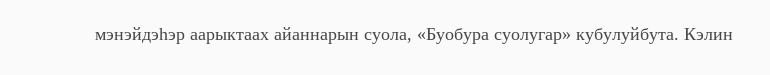мэнэйдэһэр аарыктаах айаннарын суола, «Буобура суолугар» кубулуйбута. Кэлин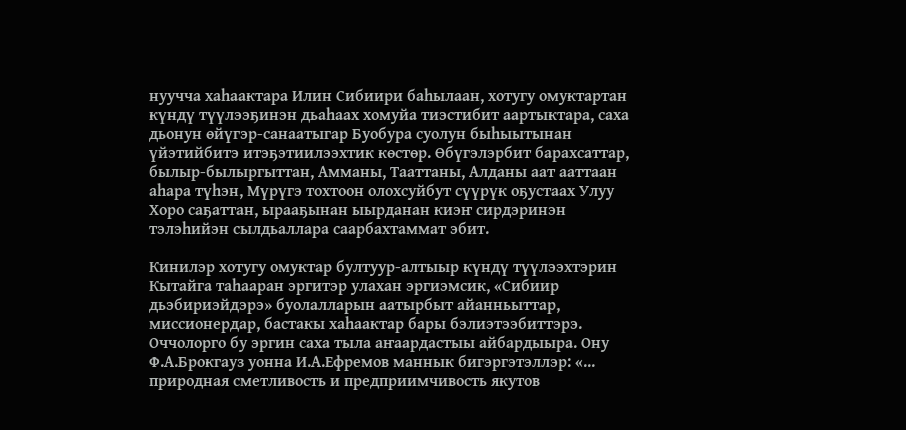нуучча хаһаактара Илин Сибиири баһылаан, хотугу омуктартан күндү түүлээҕинэн дьаһаах хомуйа тиэстибит аартыктара, саха дьонун өйүгэр-санаатыгар Буобура суолун быһыытынан үйэтийбитэ итэҕэтиилээхтик көстөр. Өбүгэлэрбит барахсаттар, былыр-былыргыттан, Амманы, Тааттаны, Алданы аат ааттаан аһара түһэн, Мүрүгэ тохтоон олохсуйбут сүүрүк оҕустаах Улуу Хоро саҕаттан, ырааҕынан ыырданан киэҥ сирдэринэн тэлэһийэн сылдьаллара саарбахтаммат эбит.

Кинилэр хотугу омуктар бултуур-алтыыр күндү түүлээхтэрин Кытайга таһааран эргитэр улахан эргиэмсик, «Сибиир дьэбириэйдэрэ» буолалларын аатырбыт айанньыттар, миссионердар, бастакы хаһаактар бары бэлиэтээбиттэрэ. Оччолорго бу эргин саха тыла аҥаардастыы айбардыыра. Ону Ф.А.Брокгауз уонна И.А.Ефремов маннык бигэргэтэллэр: «... природная сметливость и предприимчивость якутов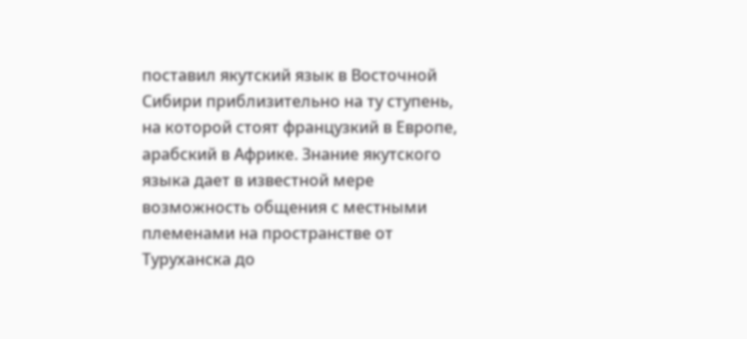поставил якутский язык в Восточной Сибири приблизительно на ту ступень, на которой стоят французкий в Европе, арабский в Африке. Знание якутского языка дает в известной мере возможность общения с местными племенами на пространстве от Туруханска до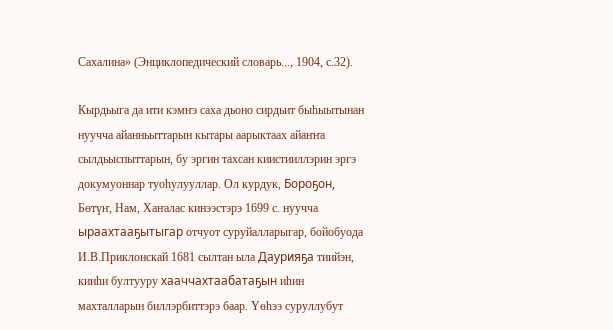Сахалина» (Энциклопедический словарь..., 1904, с.32).

Кырдьыга да ити кэмҥэ саха дьоно сирдьит быһыытынан нуучча айанньыттарын кытары аарыктаах айаҥҥа сылдьыспыттарын, бу эргин тахсан киистииллэрин эргэ докумуоннар туоһулууллар. Ол курдук, Бороҕон, Бөтүҥ, Нам, Хаҥалас кинээстэрэ 1699 с. нуучча ыраахтааҕытыгар отчуот суруйалларыгар, бойобуода И.В.Приклонскай 1681 сылтан ыла Даурияҕа тиийэн, кииһи бултууру хааччахтаабатаҕын иһин махталларын биллэрбиттэрэ баар. Үөһээ суруллубут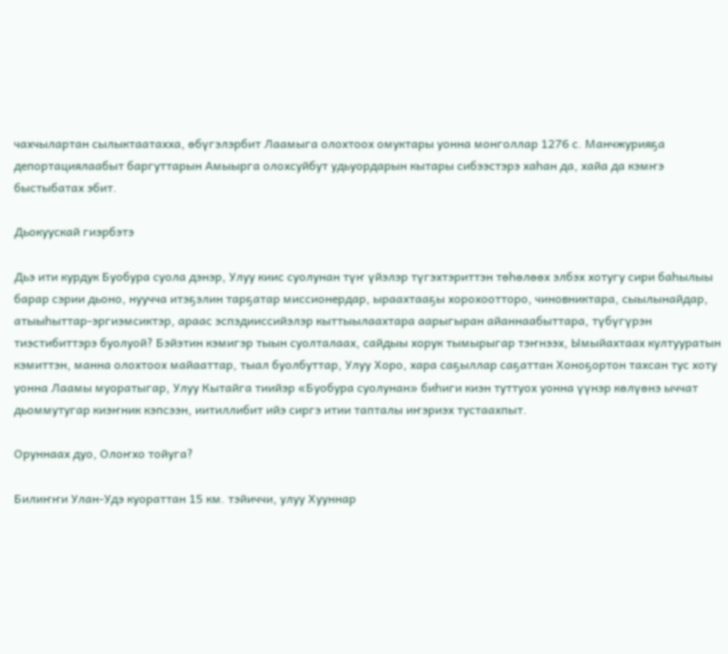чахчылартан сылыктаатахха, өбүгэлэрбит Лаамыга олохтоох омуктары уонна монголлар 1276 с. Манчжурияҕа депортациялаабыт баргуттарын Амыырга олохсуйбут удьуордарын кытары сибээстэрэ хаһан да, хайа да кэмҥэ быстыбатах эбит.

Дьокуускай гиэрбэтэ

Дьэ ити курдук Буобура суола дэнэр, Улуу киис суолунан түҥ үйэлэр түгэхтэриттэн төһөлөөх элбэх хотугу сири баһылыы барар сэрии дьоно, нуучча итэҕэлин тарҕатар миссионердар, ыраахтааҕы хорохоотторо, чиновниктара, сыылынайдар, атыыһыттар-эргиэмсиктэр, араас эспэдииссийэлэр кыттыылаахтара аарыгыран айаннаабыттара, түбүгүрэн тиэстибиттэрэ буолуой? Бэйэтин кэмигэр тыын суолталаах, сайдыы хорук тымырыгар тэҥнээх, Ымыйахтаах култууратын кэмиттэн, манна олохтоох майааттар, тыал буолбуттар, Улуу Хоро, хара саҕыллар саҕаттан Хоноҕортон тахсан тус хоту уонна Лаамы муоратыгар, Улуу Кытайга тиийэр «Буобура суолунан» биһиги киэн туттуох уонна үүнэр көлүөнэ ыччат дьоммутугар киэҥник кэпсээн, иитиллибит ийэ сиргэ итии тапталы иҥэриэх тустаахпыт.

Оруннаах дуо, Олоҥхо тойуга?

Билиҥҥи Улан-Удэ куораттан 15 км. тэйиччи, улуу Хууннар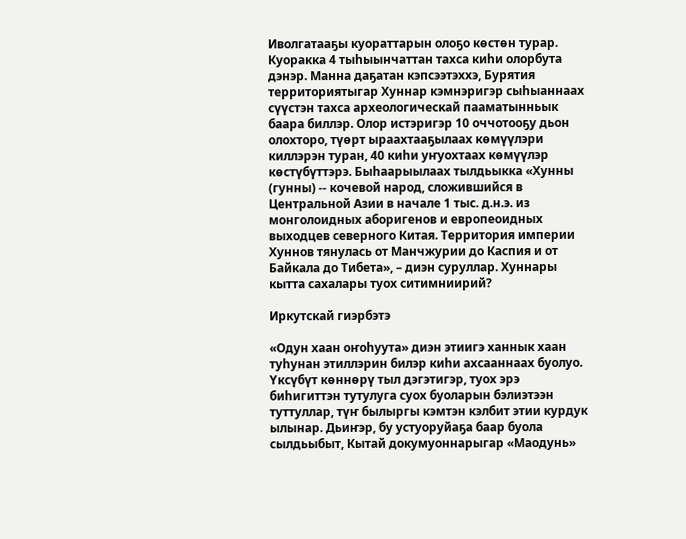Иволгатааҕы куораттарын олоҕо көстөн турар. Куоракка 4 тыһыынчаттан тахса киһи олорбута дэнэр. Манна даҕатан кэпсээтэххэ, Бурятия территориятыгар Хуннар кэмнэригэр сыһыаннаах сүүстэн тахса археологическай пааматынньык баара биллэр. Олор истэригэр 10 оччотооҕу дьон олохторо, түөрт ыраахтааҕылаах көмүүлэри киллэрэн туран, 40 киһи уҥуохтаах көмүүлэр көстүбүттэрэ. Быһаарыылаах тылдьыкка «Хунны (гунны) -- кочевой народ, сложившийся в Центральной Азии в начале 1 тыс. д.н.э. из монголоидных аборигенов и европеоидных выходцев северного Китая. Территория империи Хуннов тянулась от Манчжурии до Каспия и от Байкала до Тибета», – диэн суруллар. Хуннары кытта сахалары туох ситимниирий?

Иркутскай гиэрбэтэ

«Одун хаан оҥоһуута» диэн этиигэ ханнык хаан туһунан этиллэрин билэр киһи ахсааннаах буолуо. Үксүбүт көннөрү тыл дэгэтигэр, туох эрэ биһигиттэн тутулуга суох буоларын бэлиэтээн туттуллар, түҥ былыргы кэмтэн кэлбит этии курдук ылынар. Дьиҥэр, бу устуоруйаҕа баар буола сылдьыбыт, Кытай докумуоннарыгар «Маодунь»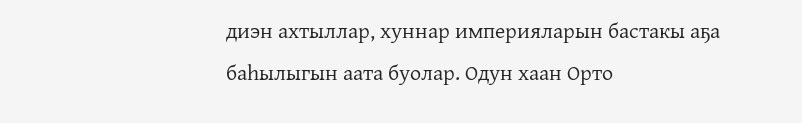диэн ахтыллар, хуннар империяларын бастакы аҕа баһылыгын аата буолар. Одун хаан Орто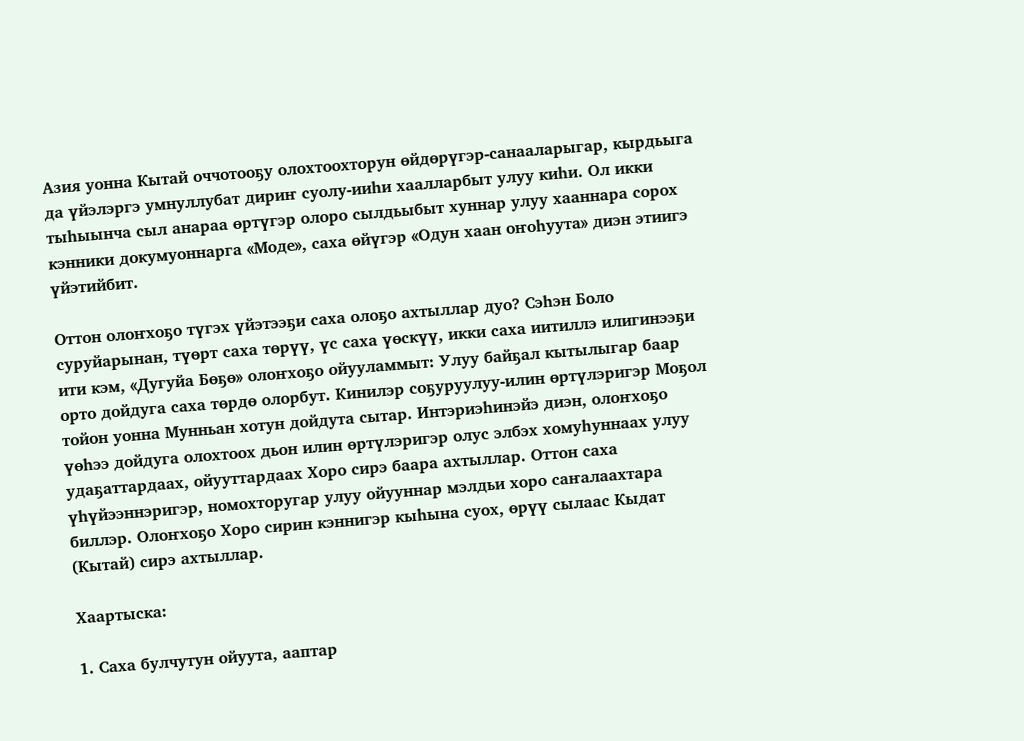Азия уонна Кытай оччотооҕу олохтоохторун өйдөрүгэр-санааларыгар, кырдьыга да үйэлэргэ умнуллубат дириҥ суолу-ииһи хаалларбыт улуу киһи. Ол икки тыһыынча сыл анараа өртүгэр олоро сылдьыбыт хуннар улуу хааннара сорох кэнники докумуоннарга «Моде», саха өйүгэр «Одун хаан оҥоһуута» диэн этиигэ үйэтийбит.

Оттон олоҥхоҕо түгэх үйэтээҕи саха олоҕо ахтыллар дуо? Сэһэн Боло суруйарынан, түөрт саха төрүү, үс саха үөскүү, икки саха иитиллэ илигинээҕи ити кэм, «Дугуйа Бөҕө» олоҥхоҕо ойууламмыт: Улуу байҕал кытылыгар баар орто дойдуга саха төрдө олорбут. Кинилэр соҕуруулуу-илин өртүлэригэр Моҕол тойон уонна Мунньан хотун дойдута сытар. Интэриэһинэйэ диэн, олоҥхоҕо үөһээ дойдуга олохтоох дьон илин өртүлэригэр олус элбэх хомуһуннаах улуу удаҕаттардаах, ойууттардаах Хоро сирэ баара ахтыллар. Оттон саха үһүйээннэригэр, номохторугар улуу ойууннар мэлдьи хоро саҥалаахтара биллэр. Олоҥхоҕо Хоро сирин кэннигэр кыһына суох, өрүү сылаас Кыдат (Кытай) сирэ ахтыллар.

Хаартыска:

1. Саха булчутун ойуута, ааптар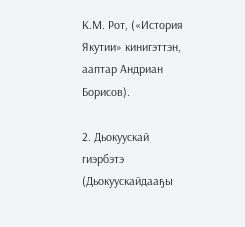К.М. Рот, («История Якутии» кинигэттэн, ааптар Андриан Борисов).

2. Дьокуускай гиэрбэтэ (Дьокуускайдааҕы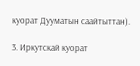куорат Дууматын саайтыттан).

3. Иркутскай куорат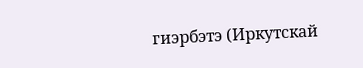гиэрбэтэ (Иркутскай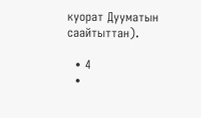куорат Дууматын саайтыттан).

  • 4
  •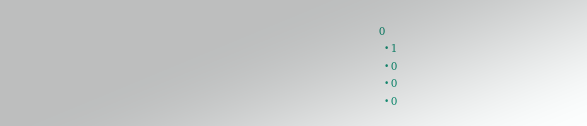0
  • 1
  • 0
  • 0
  • 0